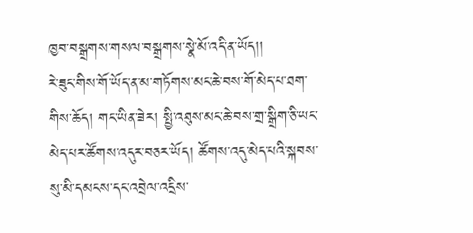ཁྱབ་བསྒྲགས་གསལ་བསྒྲགས་སྣེ་མོ་འདི་ན་ཡོད།།
རེ་ཟུང་གིས་གོ་ཡོད་ན་མ་གཏོགས་མང་ཆེ་བས་གོ་མེད་པ་ཐག་གིས་ཆོད། གང་ཡིན་ཟེར། སྤྱི་འཐུས་མང་ཆེ་བས་གྲ་སྒྲིག་ཅི་ཡང་མེད་པར་ཚོགས་འདུར་བཅར་ཡོད། ཚོགས་འདུ་མེད་པའི་སྐབས་སུ་མི་དམངས་དང་འབྲེལ་འདྲིས་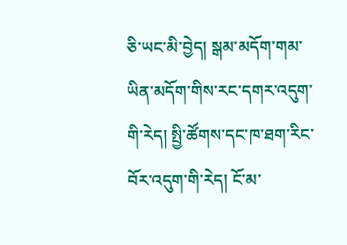ཅི་ཡང་མི་བྱེད། སྒམ་མདོག་གམ་ཡིན་མདོག་གིས་རང་དགར་འདུག་གི་རེད། སྤྱི་ཚོགས་དང་ཁ་ཐག་རིང་བོར་འདུག་གི་རེད། ངོ་མ་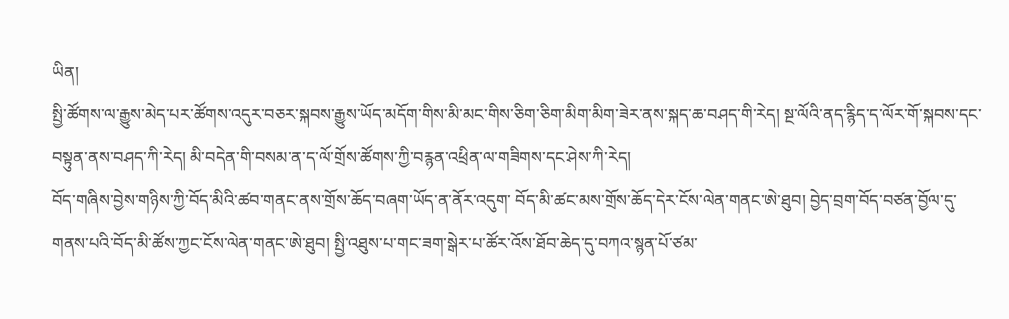ཡིན།
སྤྱི་ཚོགས་ལ་རྒྱུས་མེད་པར་ཚོགས་འདུར་བཅར་སྐབས་རྒྱུས་ཡོད་མདོག་གིས་མི་མང་གིས་ཅིག་ཅིག་མིག་མིག་ཟེར་ནས་སྐད་ཆ་བཤད་གི་རེད། སྔ་ལོའི་ནད་རྙིད་ད་ལོར་གོ་སྐབས་དང་བསྟུན་ནས་བཤད་ཀི་རེད། མི་བདེན་གི་བསམ་ན་ད་ལོ་གྲོས་ཚོགས་ཀྱི་བརྙན་འཕྲིན་ལ་གཟིགས་དང་ཤེས་ཀི་རེད།
བོད་གཞིས་བྱེས་གཉིས་ཀྱི་བོད་མིའི་ཚབ་གནང་ནས་གྲོས་ཆོད་བཞག་ཡོད་ན་ནོར་འདུག་ བོད་མི་ཚང་མས་གྲོས་ཆོད་དེར་ངོས་ལེན་གནང་ཨེ་ཐུབ། བྱེད་བྲག་བོད་བཙན་བྱོལ་དུ་གནས་པའི་བོད་མི་ཚོས་ཀྱང་ངོས་ལེན་གནང་ཨེ་ཐུབ། སྤྱི་འཐུས་པ་གང་ཟག་སྒེར་པ་ཚོར་འོས་ཐོབ་ཆེད་དུ་བཀའ་སྙན་པོ་ཙམ་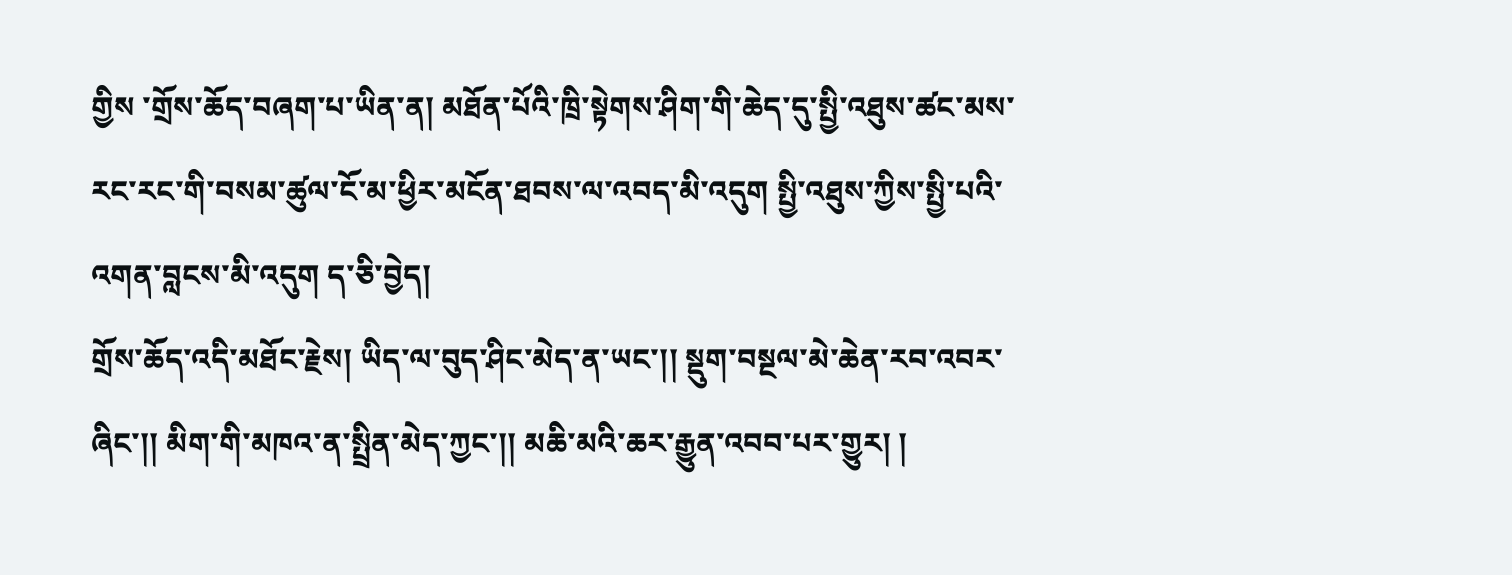གྱིས ་གྲོས་ཆོད་བཞག་པ་ཡིན་ན། མཐོན་པོའི་ཁྲི་སྟེགས་ཤིག་གི་ཆེད་དུ་སྤྱི་འཐུས་ཚང་མས་རང་རང་གི་བསམ་ཚུལ་ངོ་མ་ཕྱིར་མངོན་ཐབས་ལ་འབད་མི་འདུག སྤྱི་འཐུས་ཀྱིས་སྤྱི་པའི་འགན་བླངས་མི་འདུག ད་ཅི་བྱེད།
གྲོས་ཆོད་འདི་མཐོང་རྗེས། ཡིད་ལ་བུད་ཤིང་མེད་ན་ཡང་།། སྡུག་བསྔལ་མེ་ཆེན་རབ་འབར་ཞིང་།། མིག་གི་མཁའ་ན་སྤྲིན་མེད་ཀྱང་།། མཆི་མའི་ཆར་རྒྱུན་འབབ་པར་གྱུར། །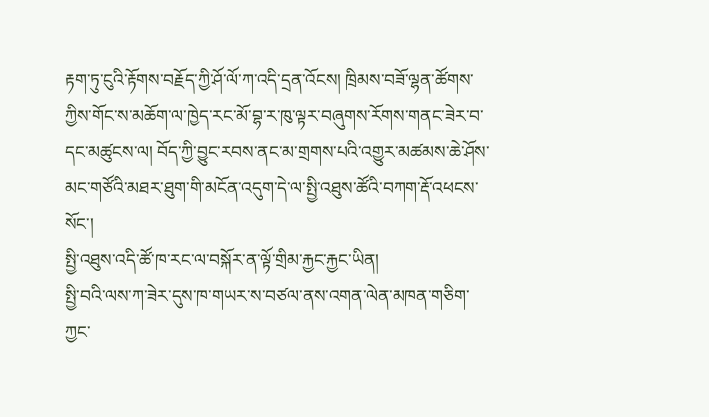རྟག་ཏུ་ངུའི་རྟོགས་བརྗོད་ཀྱི་ཤོ་ལོ་ཀ་འདི་དྲན་འོངས། ཁྲིམས་བཟོ་ལྷན་ཚོགས་ཀྱིས་གོང་ས་མཆོག་ལ་ཁྱེད་རང་མོ་བྷ་ར་ཁུ་ལྟར་བཞུགས་རོགས་གནང་ཟེར་བ་དང་མཚུངས་ལ། བོད་ཀྱི་བྱུང་རབས་ནང་མ་གྲགས་པའི་འགྱུར་མཚམས་ཆེ་ཤོས་མང་གཙོའི་མཐར་ཐུག་གི་མངོན་འདུག་དེ་ལ་སྤྱི་འཐུས་ཚོའི་བཀག་རྡོ་འཕངས་སོང་།
སྤྱི་འཐུས་འདི་ཚོ་ཁ་རང་ལ་བསྐོར་ན་ལྟོ་གྲིམ་རྐྱང་རྐྱང་ཡིན།
སྤྱི་བའི་ལས་ཀ་ཟེར་དུས་ཁ་གཡར་ས་བཙལ་ནས་འགན་ལེན་མཁན་གཅིག་ཀྱང་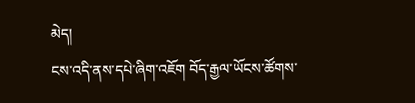མེད།
ངས་འདི་ནས་དཔེ་ཞིག་འཇོག བོད་རྒྱལ་ཡོངས་ཚོགས་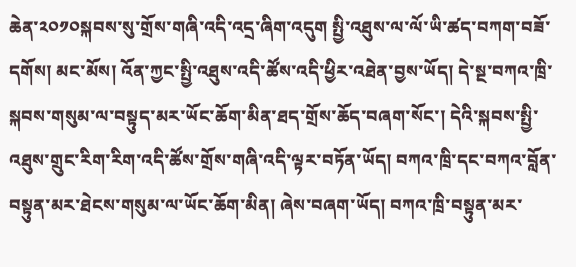ཆེན་༢༠༡༠སྐབས་སུ་གྲོས་གཞི་འདི་འདྲ་ཞིག་འདུག སྤྱི་འཐུས་ལ་ལོ་ཡི་ཚད་བཀག་བཟོ་དགོས། མང་མོས། འོན་ཀྱང་སྤྱི་འཐུས་འདི་ཚོས་འདི་ཕྱིར་འཐེན་བྱས་ཡོད། དེ་སྔ་བཀའ་ཁྲི་སྐབས་གསུམ་ལ་བསྟུད་མར་ཡོང་ཆོག་མིན་ཐད་གྲོས་ཆོད་བཞག་སོང་། དེའི་སྐབས་སྤྱི་འཐུས་གྲུང་རིག་རིག་འདི་ཚོས་གྲོས་གཞི་འདི་ལྟར་བཏོན་ཡོད། བཀའ་ཁྲི་དང་བཀའ་བློན་བསྟུན་མར་ཐེངས་གསུམ་ལ་ཡོང་ཆོག་མིན། ཞེས་བཞག་ཡོད། བཀའ་ཁྲི་བསྟུན་མར་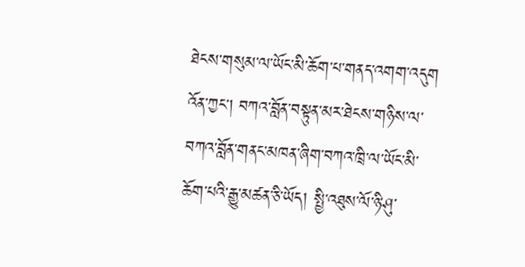ཐེངས་གསུམ་ལ་ཡོང་མི་ཆོག་པ་གནད་འགག་འདུག འོན་ཀྱང་། བཀའ་བློན་བསྟུན་མར་ཐེངས་གཉིས་ལ་བཀའ་བློན་གནང་མཁན་ཞིག་བཀའ་ཁྲི་ལ་ཡོང་མི་ཆོག་པའི་རྒྱུ་མཚན་ཅི་ཡོད། སྤྱི་འཐུས་ལོ་ཉི་ཤུ་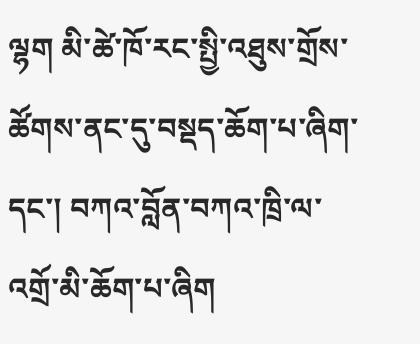ལྷག མི་ཚེ་ཁོ་རང་སྤྱི་འཐུས་གྲོས་ཚོགས་ནང་དུ་བསྡད་ཆོག་པ་ཞིག་དང་། བཀའ་བློན་བཀའ་ཁྲི་ལ་འགྲོ་མི་ཆོག་པ་ཞིག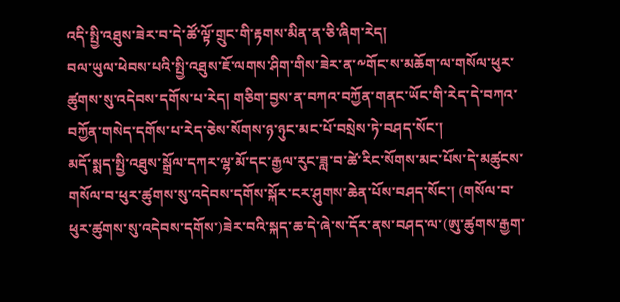འདི་སྤྱི་འཐུས་ཟེར་བ་དེ་ཚོ་ལྟོ་གྲུང་གི་རྟགས་མིན་ན་ཅི་ཞིག་རེད།
བལ་ཡུལ་ཕེབས་པའི་སྤྱི་འཐུས་ཇོ་ལགས་ཤིག་གིས་ཟེར་ན་༸གོང་ས་མཆོག་ལ་གསོལ་ཕུར་ཚུགས་སུ་འདེབས་དགོས་པ་རེད། གཅིག་བྱས་ན་བཀའ་བཀྱོན་གནང་ཡོང་གི་རེད་དེ་བཀའ་བཀྱོན་གསེད་དགོས་པ་རེད་ཅེས་སོགས་ཉ་ཉུང་མང་པོ་བསྲེས་ཏེ་བཤད་སོང་།
མདོ་སྨད་སྤྱི་འཐུས་སྒྲོལ་དཀར་ལྷ་མོ་དང་རྒྱལ་རུང་ཟླ་བ་ཚེ་རིང་སོགས་མང་པོས་དེ་མཚུངས་གསོལ་བ་ཕུར་ཚུགས་སུ་འདེབས་དགོས་སྐོར་ངར་ཤུགས་ཆེན་པོས་བཤད་སོང་། (གསོལ་བ་ཕུར་ཚུགས་སུ་འདེབས་དགོས་)ཟེར་བའི་སྐད་ཆ་དེ་ཞེ་ས་དོར་ནས་བཤད་ལ་(ཨུ་ཚུགས་རྒྱག་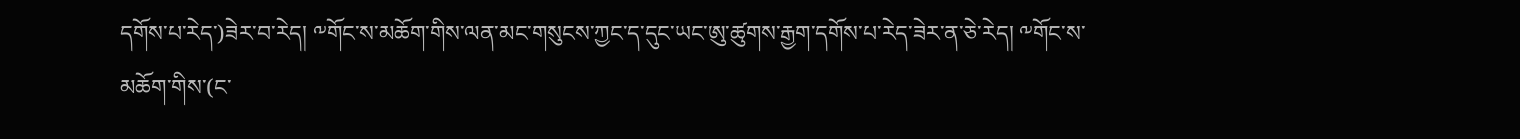དགོས་པ་རེད་)ཟེར་བ་རེད། ༸གོང་ས་མཆོག་གིས་ལན་མང་གསུངས་ཀྱང་ད་དུང་ཡང་ཨུ་ཚུགས་རྒྱག་དགོས་པ་རེད་ཟེར་ན་ཅེ་རེད། ༸གོང་ས་མཆོག་གིས་(ང་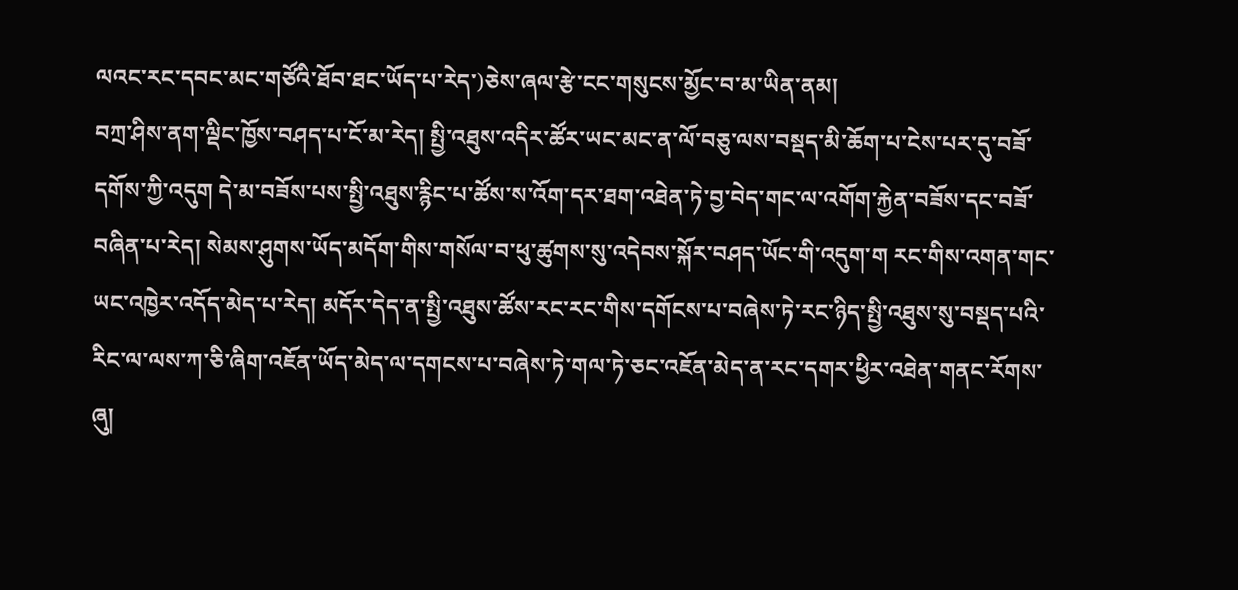ལའང་རང་དབང་མང་གཙོའི་ཐོབ་ཐང་ཡོད་པ་རེད་)ཅེས་ཞལ་རྩེ་ངང་གསུངས་མྱོང་བ་མ་ཡིན་ནམ།
བཀྲ་ཤིས་ནག་ལྡིང་ཁྱོས་བཤད་པ་ངོ་མ་རེད། སྤྱི་འཐུས་འདིར་ཚོར་ཡང་མང་ན་ལོ་བཅུ་ལས་བསྡད་མི་ཆོག་པ་ངེས་པར་དུ་བཟོ་དགོས་ཀྱི་འདུག དེ་མ་བཟོས་པས་སྤྱི་འཐུས་རྙིང་པ་ཚོས་ས་འོག་དར་ཐག་འཐེན་ཏེ་བྱ་བེད་གང་ལ་འགོག་རྐྱེན་བཟོས་དང་བཟོ་བཞིན་པ་རེད། སེམས་ཤུགས་ཡོད་མདོག་གིས་གསོལ་བ་ཕུ་ཚུགས་སུ་འདེབས་སྐོར་བཤད་ཡོང་གི་འདུག་ག རང་གིས་འགན་གང་ཡང་འཁྱེར་འདོད་མེད་པ་རེད། མདོར་དེད་ན་སྤྱི་འཐུས་ཚོས་རང་རང་གིས་དགོངས་པ་བཞེས་ཏེ་རང་ཉིད་སྤྱི་འཐུས་སུ་བསྡད་པའི་རིང་ལ་ལས་ཀ་ཅི་ཞིག་འཇོན་ཡོད་མེད་ལ་དགངས་པ་བཞེས་ཏེ་གལ་ཏེ་ཅང་འཇོན་མེད་ན་རང་དགར་ཕྱིར་འཐེན་གནང་རོགས་ཞུ།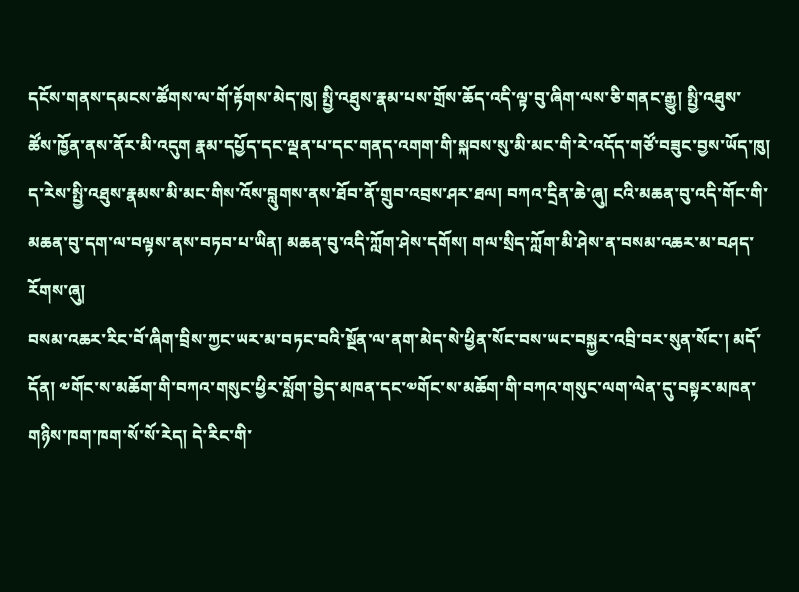དངོས་གནས་དམངས་ཚོགས་ལ་གོ་རྟོགས་མེད་ཁུ། སྤྱི་འཐུས་རྣམ་པས་གྲོས་ཆོད་འདི་ལྟ་བུ་ཞིག་ལས་ཅི་གནང་རྒྱུ། སྤྱི་འཐུས་ཚོས་ཁྱོན་ནས་ནོར་མི་འདུག རྣམ་དཔྱོད་དང་ལྡན་པ་དང་གནད་འགག་གི་སྐབས་སུ་མི་མང་གི་རེ་འདོད་གཙོ་བཟུང་བྱས་ཡོད་ཁུ། ད་རེས་སྤྱི་འཐུས་རྣམས་མི་མང་གིས་འོས་བླུགས་ནས་ཐོབ་ནོ་གྲུབ་འབྲས་ཤར་ཐལ། བཀའ་དྲིན་ཆེ་ཞུ། ངའི་མཆན་བུ་འདི་གོང་གི་མཆན་བུ་དག་ལ་བལྟས་ནས་བཏབ་པ་ཡིན། མཆན་བུ་འདི་ཀློག་ཤེས་དགོས། གལ་སྲིད་ཀློག་མི་ཤེས་ན་བསམ་འཆར་མ་བཤད་རོགས་ཞུ།
བསམ་འཆར་རིང་བོ་ཞིག་བྲིས་ཀྱང་ཡར་མ་བཏང་བའི་སྔོན་ལ་ནག་མེད་སེ་ཕྱིན་སོང་བས་ཡང་བསྐྱར་འབྲི་བར་སུན་སོང་། མདོ་དོན། ༧གོང་ས་མཆོག་གི་བཀའ་གསུང་ཕྱིར་སློག་བྱེད་མཁན་དང་༧གོང་ས་མཆོག་གི་བཀའ་གསུང་ལག་ལེན་དུ་བསྟར་མཁན་གཉིས་ཁག་ཁག་སོ་སོ་རེད། དེ་རིང་གི་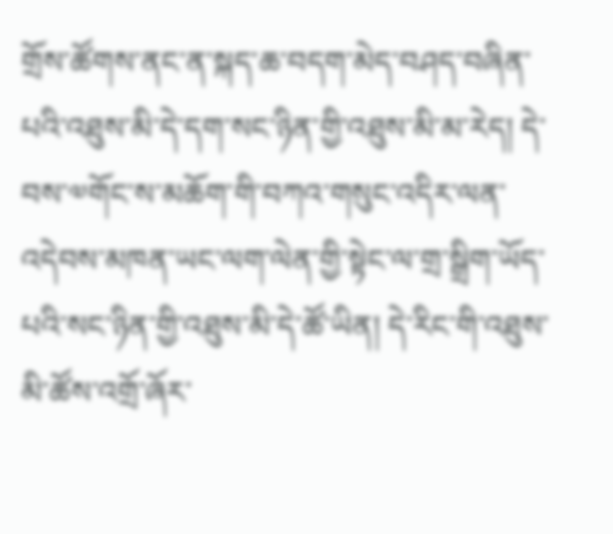གྲོས་ཚོགས་ནང་ན་སྐད་ཆ་བདག་མེད་བཤད་བཞིན་པའི་འཐུས་མི་དེ་དག་སང་ཉིན་གྱི་འཐུས་མི་མ་རེད། དེ་བས་༧གོང་ས་མཆོག་གི་བཀའ་གསུང་འདིར་ལན་འདེབས་མཁན་ཡང་ལག་ལེན་གྱི་སྟེང་ལ་གྲ་སྒྲིག་ཡོད་པའི་སང་ཉིན་གྱི་འཐུས་མི་དེ་ཚོ་ཡིན། དེ་རིང་གི་འཐུས་མི་ཚོས་འགྲོ་ཞོར་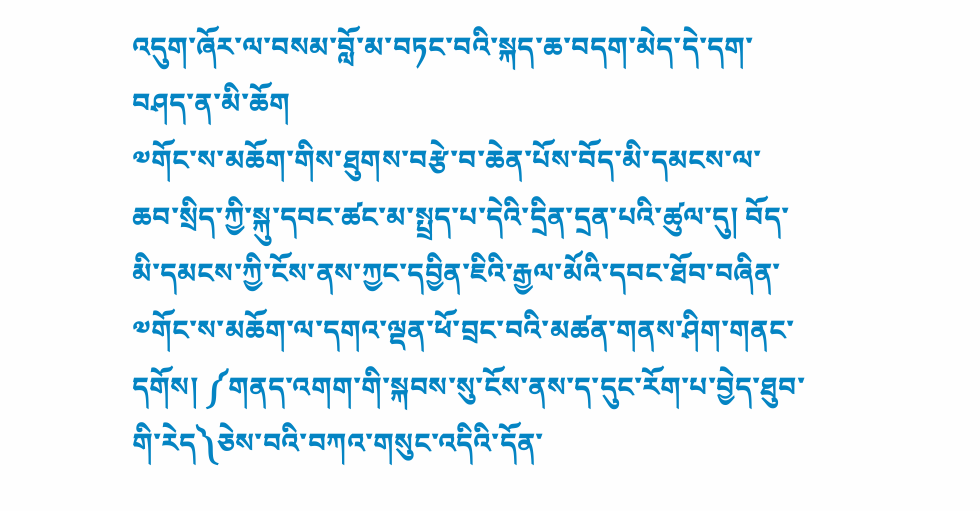འདུག་ཞོར་ལ་བསམ་བློ་མ་བཏང་བའི་སྐད་ཆ་བདག་མེད་དེ་དག་བཤད་ན་མི་ཆོག
༧གོང་ས་མཆོག་གིས་ཐུགས་བརྩེ་བ་ཆེན་པོས་བོད་མི་དམངས་ལ་ཆབ་སྲིད་ཀྱི་སྐུ་དབང་ཚང་མ་སྤྲད་པ་དེའི་དྲིན་དྲན་པའི་ཚུལ་དུ། བོད་མི་དམངས་ཀྱི་ངོས་ནས་ཀྱང་དབྱིན་ཇིའི་རྒྱལ་མོའི་དབང་ཐོབ་བཞིན་༧གོང་ས་མཆོག་ལ་དགའ་ལྡན་ཕོ་བྲང་བའི་མཚན་གནས་ཤིག་གནང་དགོས། ༼གནད་འགག་གི་སྐབས་སུ་ངོས་ནས་ད་དུང་རོག་པ་བྱེད་ཐུབ་གི་རེད༽ཅེས་བའི་བཀའ་གསུང་འདིའི་དོན་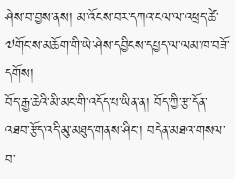ཤེས་བ་བྱས་ནས། མ་འོངས་བར་དཀའ་ངལ་ལ་འཕྲད་ཚེ་༧གོང་ས་མཆོག་གི་ཡེ་ཤེས་དབྱིངས་དཔྱད་ལ་ལམ་ཁ་བཟོ་དགོས།
བོད་རྒྱ་ཆེའི་མི་མང་གི་འདོད་པ་ཡིན་ན། བོད་ཀྱི་རྩ་དོན་འཐབ་རྩོད་འདི་མུ་མཐུད་གནས་ཤིང་། བདེན་མཐའ་གསལ་བ་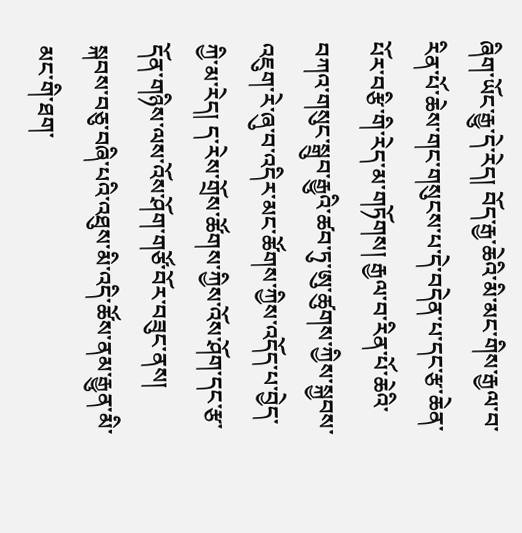ཞིག་ཡོང་རྒྱུ་དེ་རེད། བོད་རྒྱ་ཆེའི་མི་མང་གིས་རྒྱལ་བ་རིན་པོ་ཆེས་གང་གསུངས་པ་དེ་བདེན་པ་དང་རྩ་ཆེན་པོར་བརྩི་གི་རེད་མ་གཏོགས། རྒྱལ་བ་རིན་པོ་ཆེའི་བཀའ་གསུང་སྒྲུབ་རྒྱུའི་ཚབ་ཏུ་ཨུ་ཚུགས་ཀྱིས་སྐྱབས་འཇུག་རེ་ཞུ་བ་འདིར་མང་ཚོགས་ཀྱིས་འདོད་པ་བྱེད་ཀྱི་མ་རེད། ད་རེས་གྲོས་ཚོགས་ཀྱིས་འོས་ཤོག་དང་རྩ་དོན་གཉིས་ལས་འོས་ཤོག་གཙོ་བོར་བཟུང་ནས། སྐབས་བཅུ་བཞི་པའི་འཐུས་མི་འདི་ཚོས་ནམ་རྒྱུན་མི་མང་གི་ཐག་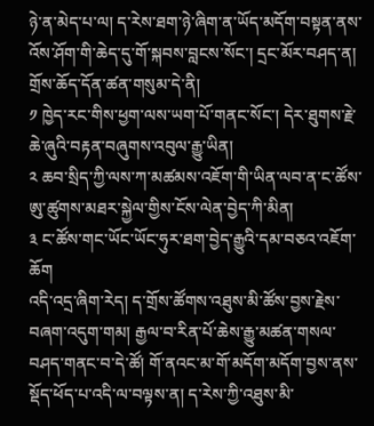ཉེ་ན་མེད་པ་ལ། ད་རེས་ཐག་ཉེ་ཞིག་ན་ཡོད་མདོག་བསྟན་ནས་འོས་ཤོག་གི་ཆེད་དུ་གོ་སྐབས་བླངས་སོང་། དྲང་མོར་བཤད་ན། གྲོས་ཆོད་དོན་ཚན་གསུམ་དེ་ནི།
༡ ཁྱེད་རང་གིས་ཕྱག་ལས་ཡག་པོ་གནང་སོང་། དེར་ཐུགས་རྗེ་ཆེ་ཞུའི་བརྟན་བཞུགས་འབུལ་རྒྱུ་ཡིན།
༢ ཆབ་སྲིད་ཀྱི་ལས་ཀ་མཚམས་འཇོག་གི་ཡིན་ལབ་ན་ང་ཚོས་ཨུ་ཚུགས་མཐར་སྐྱེལ་གྱིས་ངོས་ལེན་བྱེད་ཀི་མིན།
༣ ང་ཚོས་གང་ཡོང་ཡོང་ཧུར་ཐག་བྱེད་རྒྱུའི་དམ་བཅའ་འཇོག་ཆོག
འདི་འདྲ་ཞིག་རེད། ད་གྲོས་ཚོགས་འཐུས་མི་ཚོས་བྱས་རྗེས་བཞག་འདུག་གམ། རྒྱལ་བ་རིན་པོ་ཆེས་རྒྱུ་མཚན་གསལ་བཤད་གནང་བ་དེ་ཚོ། གོ་ནའང་མ་གོ་མདོག་མདོག་བྱས་ནས་སྡོད་ཕོད་པ་འདི་ལ་བལྟས་ན། ད་རེས་ཀྱི་འཐུས་མི་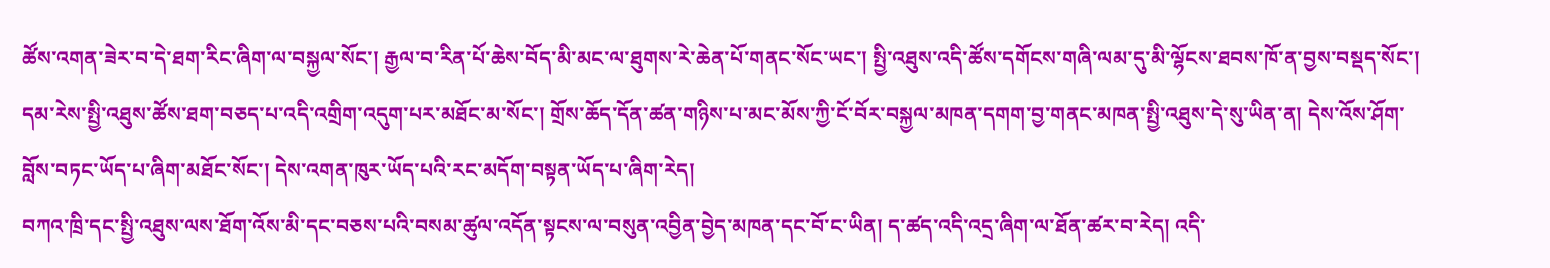ཚོས་འགན་ཟེར་བ་དེ་ཐག་རིང་ཞིག་ལ་བསྐྱལ་སོང་། རྒྱལ་བ་རིན་པོ་ཆེས་བོད་མི་མང་ལ་ཐུགས་རེ་ཆེན་པོ་གནང་སོང་ཡང་། སྤྱི་འཐུས་འདི་ཚོས་དགོངས་གཞི་ལམ་དུ་མི་ལྷོངས་ཐབས་ཁོ་ན་བྱས་བསྡད་སོང་། དམ་རེས་སྤྱི་འཐུས་ཚོས་ཐག་བཅད་པ་འདི་འགྲིག་འདུག་པར་མཐོང་མ་སོང་། གྲོས་ཆོད་དོན་ཚན་གཉིས་པ་མང་མོས་ཀྱི་ངོ་བོར་བསྐྱལ་མཁན་དགག་བྱ་གནང་མཁན་སྤྱི་འཐུས་དེ་སུ་ཡིན་ན། དེས་འོས་ཤོག་བློས་བཏང་ཡོད་པ་ཞིག་མཐོང་སོང་། དེས་འགན་ཁུར་ཡོད་པའི་རང་མདོག་བསྟན་ཡོད་པ་ཞིག་རེད།
བཀའ་ཁྲི་དང་སྤྱི་འཐུས་ལས་ཐོག་འོས་མི་དང་བཅས་པའི་བསམ་ཚུལ་འདོན་སྟངས་ལ་བསུན་འབྱིན་བྱེད་མཁན་དང་བོ་ང་ཡིན། ད་ཚད་འདི་འདྲ་ཞིག་ལ་ཐོན་ཚར་བ་རེད། འདི་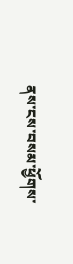ནས་ངས་བསམ་ཕྱོགས་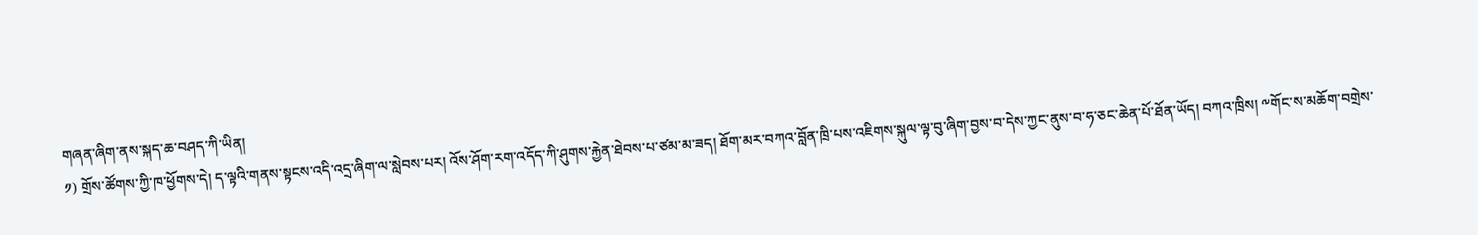གཞན་ཞིག་ནས་སྐད་ཆ་བཤད་ཀི་ཡིན།
༡) གྲོས་ཚོགས་ཀྱི་ཁ་ཕྱོགས་དེ། ད་ལྟའི་གནས་སྟངས་འདི་འདྲ་ཞིག་ལ་སླེབས་པར། འོས་ཤོག་རག་འདོད་ཀི་ཤུགས་རྐྱེན་ཐེབས་པ་ཙམ་མ་ཟད། ཐོག་མར་བཀའ་བློན་ཁྲི་པས་འཇིགས་སྐུལ་ལྟ་བུ་ཞིག་བྱས་བ་དེས་ཀྱང་ནུས་བ་ཧ་ཅང་ཆེན་པོ་ཐོན་ཡོད། བཀའ་ཁྲིས། ༸གོང་ས་མཆོག་བགྲེས་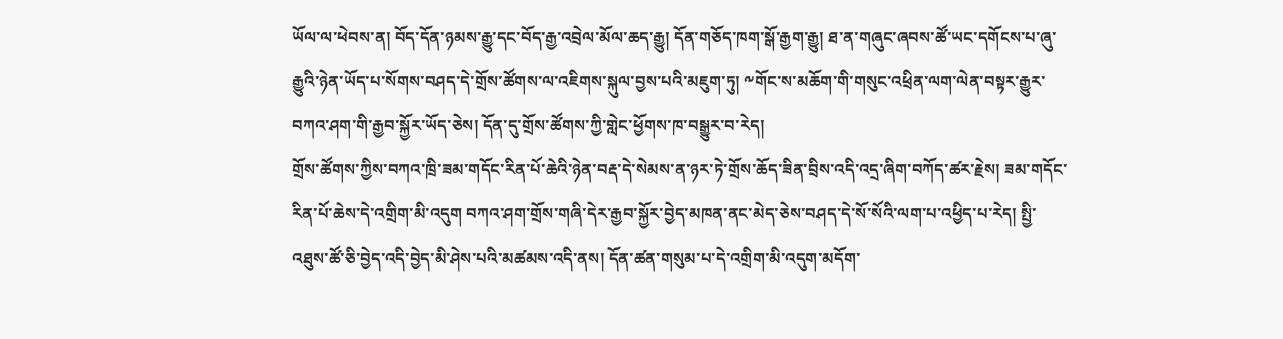ཡོལ་ལ་ཕེབས་ན། བོད་དོན་ཉམས་རྒྱུ་དང་བོད་རྒྱ་འབྲེལ་མོལ་ཆད་རྒྱུ། དོན་གཅོད་ཁག་སྒོ་རྒྱག་རྒྱུ། ཐ་ན་གཞུང་ཞབས་ཚོ་ཡང་དགོངས་པ་ཞུ་རྒྱུའི་ཉེན་ཡོད་པ་སོགས་བཤད་དེ་གྲོས་ཚོགས་ལ་འཇིགས་སྐུལ་བྱས་པའི་མཇུག་ཏུ། ༸གོང་ས་མཆོག་གི་གསུང་འཕྲིན་ལག་ལེན་བསྟར་རྒྱུར་བཀའ་ཤག་གི་རྒྱབ་སྐྱོར་ཡོད་ཅེས། དོན་དུ་གྲོས་ཚོགས་ཀྱི་གླེང་ཕྱོགས་ཁ་བསྒྱུར་བ་རེད།
གྲོས་ཚོགས་ཀྱིས་བཀའ་ཁྲི་ཟམ་གདོང་རིན་པོ་ཆེའི་ཉེན་བརྡ་དེ་སེམས་ན་ཉར་ཏེ་གྲོས་ཆོད་ཟིན་བྲིས་འདི་འདྲ་ཞིག་བཀོད་ཚར་རྗེས། ཟམ་གདོང་རིན་པོ་ཆེས་དེ་འགྲིག་མི་འདུག བཀའ་ཤག་གྲོས་གཞི་དེར་རྒྱབ་སྐྱོར་བྱེད་མཁན་ནང་མེད་ཅེས་བཤད་དེ་སོ་སོའི་ལག་པ་འཕྱིད་པ་རེད། སྤྱི་འཐུས་ཚོ་ཅི་བྱེད་འདི་བྱེད་མི་ཤེས་པའི་མཚམས་འདི་ནས། དོན་ཚན་གསུམ་པ་དེ་འགྲིག་མི་འདུག་མདོག་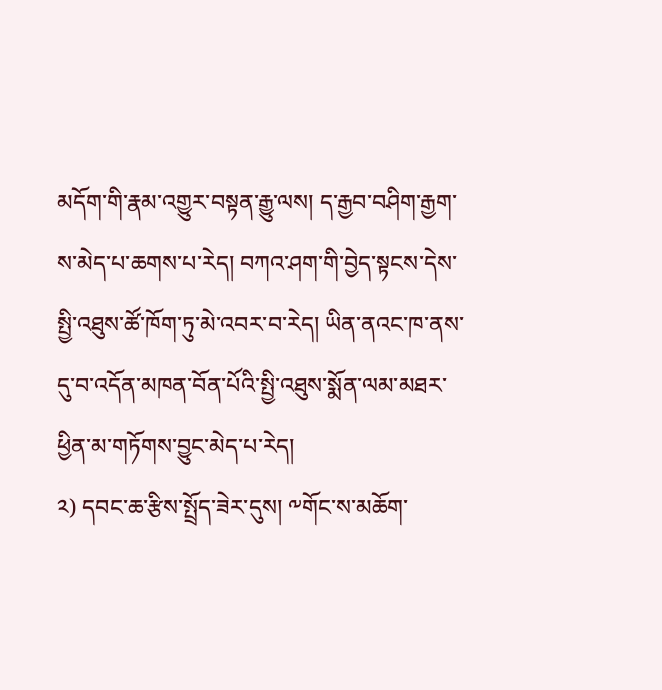མདོག་གི་རྣམ་འགྱུར་བསྟན་རྒྱུ་ལས། ད་རྒྱབ་བཤིག་རྒྱག་ས་མེད་པ་ཆགས་པ་རེད། བཀའ་ཤག་གི་བྱེད་སྟངས་དེས་སྤྱི་འཐུས་ཚོ་ཁོག་ཏུ་མེ་འབར་བ་རེད། ཡིན་ནའང་ཁ་ནས་དུ་བ་འདོན་མཁན་བོན་པོའི་སྤྱི་འཐུས་སྨོན་ལམ་མཐར་ཕྱིན་མ་གཏོགས་བྱུང་མེད་པ་རེད།
༢) དབང་ཆ་རྩིས་སྤྲོད་ཟེར་དུས། ༸གོང་ས་མཆོག་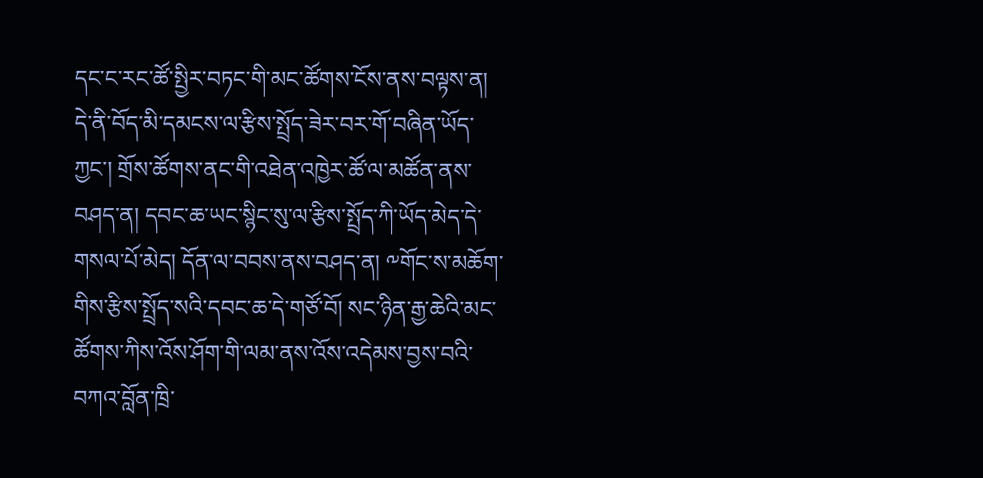དང་ང་རང་ཚོ་སྤྱིར་བཏང་གི་མང་ཚོགས་ངོས་ནས་བལྟས་ན། དེ་ནི་བོད་མི་དམངས་ལ་རྩིས་སྤྲོད་ཟེར་བར་གོ་བཞིན་ཡོད་ཀྱང་། གྲོས་ཚོགས་ནང་གི་འཐེན་འཁྱེར་ཚོ་ལ་མཚོན་ནས་བཤད་ན། དབང་ཆ་ཡང་སྙིང་སུ་ལ་རྩིས་སྤྲོད་ཀི་ཡོད་མེད་དེ་གསལ་པོ་མེད། དོན་ལ་བབས་ནས་བཤད་ན། ༸གོང་ས་མཆོག་གིས་རྩིས་སྤྲོད་སའི་དབང་ཆ་དེ་གཙོ་བོ། སང་ཉིན་རྒྱ་ཆེའི་མང་ཚོགས་ཀིས་འོས་ཤོག་གི་ལམ་ནས་འོས་འདེམས་བྱས་བའི་བཀའ་བློན་ཁྲི་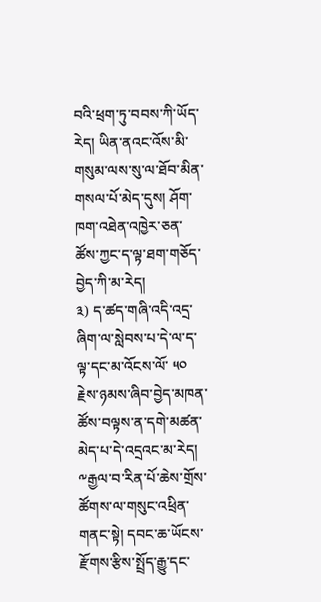བའི་ཕྲག་ཏུ་བབས་ཀི་ཡོད་རེད། ཡིན་ནའང་འོས་མི་གསུམ་ལས་སུ་ལ་ཐོབ་མིན་གསལ་པོ་མེད་དུས། ཤོག་ཁག་འཐེན་འཁྱེར་ཅན་ཚོས་ཀྱང་ད་ལྟ་ཐག་གཅོད་བྱེད་ཀི་མ་རེད།
༣) ད་ཚད་གཞི་འདི་འདྲ་ཞིག་ལ་སླེབས་པ་དེ་ལ་ད་ལྟ་དང་མ་འོངས་ལོ་ ༥༠ རྗེས་ཉམས་ཞིབ་བྱེད་མཁན་ཚོས་བལྟས་ན་དགེ་མཚན་མེད་པ་དེ་འདྲའང་མ་རེད། ༸རྒྱལ་བ་རིན་པོ་ཆེས་གྲོས་ཚོགས་ལ་གསུང་འཕྲིན་གནང་སྟེ། དབང་ཆ་ཡོངས་རྫོགས་རྩིས་སྤྲོད་རྒྱུ་དང་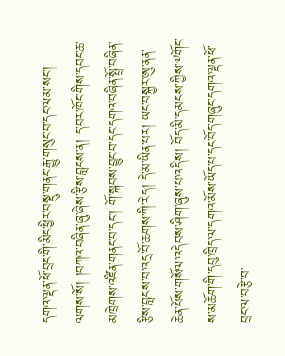དགའ་ལྡན་ཕོ་བྲང་གི་མིང་ཕྱིར་བསྡུ་གནང་རྒྱུ་གསུང་བ་དང་ལམ་སང་། ལགས་སོ། །བཀའ་བཞིན་ཞུ་ཞེས་རྩིས་བླངས་ན། ད་བར་ཁོང་གིས་དབང་ཆ་མཁྲེགས་འཛིན་གནང་བ་དང་། གོ་སྐབས་བྱུང་བ་དང་དགའ་བཞིན་སྤྲོ་བཞིན་རྩིས་བླངས་བ་འདྲ་བོ་ཆགས་ཀི་རེད། དེ་མ་ཡིན་པར། ཡང་བསྐྱར་ཨུ་ནན་ཆེན་པོས་གསོལ་འདེབས་ཤིག་ཞུས་པ་འདིས། བོད་མི་དམངས་ཀྱིས་༸གོང་ས་མཆོག་གི་དབུ་ཁྲིད་ལ་དགའ་མོས་ཡོད་པ་དང་བོད་གཞུང་དགའ་ལྡན་ཕོ་བྲང་ལ་བརྩེ་བ་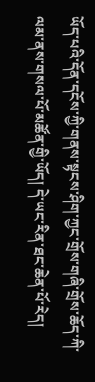ཡོད་པའི་དོན་དངོས་ཀྱི་གནས་སྟངས་ཤིག་ཀྱང་གྲོས་གཞི་གྲོས་ཆོད་ཀི་ལམ་ནས་གསལ་པོ་མཚོན་གྱི་ཡོད། དེ་ཡང་རིན་ཐང་ཆེན་པོ་རེད།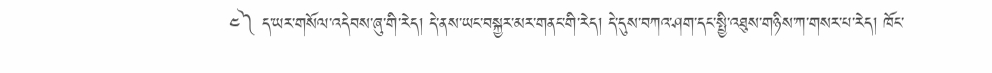༤༽ ད་ཡར་གསོལ་འདེབས་ཞུ་གི་རེད། དེ་ནས་ཡང་བསྐྱར་མར་གནང་གི་རེད། དེ་དུས་བཀའ་ཤག་དང་སྤྱི་འཐུས་གཉིས་ཀ་གསར་པ་རེད། ཁོང་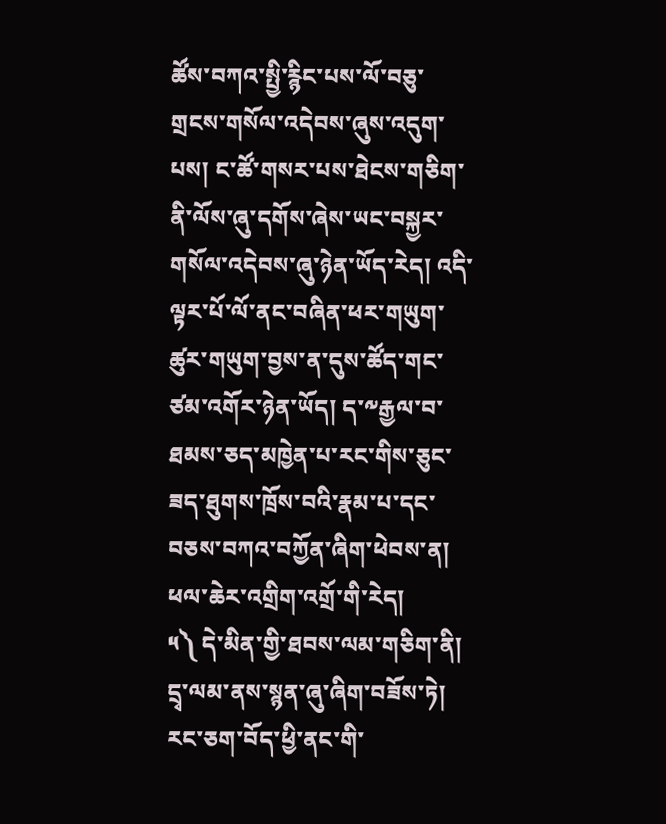ཚོས་བཀའ་སྤྱི་རྙིང་པས་ལོ་བཅུ་གྲངས་གསོལ་འདེབས་ཞུས་འདུག་པས། ང་ཚོ་གསར་པས་ཐེངས་གཅིག་ནི་ལོས་ཞུ་དགོས་ཞེས་ཡང་བསྐྱར་གསོལ་འདེབས་ཞུ་ཉེན་ཡོད་རེད། འདི་ལྟར་པོ་ལོ་ནང་བཞིན་ཕར་གཡུག་ཚུར་གཡུག་བྱས་ན་དུས་ཚོད་གང་ཙམ་འགོར་ཉེན་ཡོད། ད་༸རྒྱལ་བ་ཐམས་ཅད་མཁྱེན་པ་རང་གིས་ཅུང་ཟད་ཐུགས་ཁྲོས་བའི་རྣམ་པ་དང་བཅས་བཀའ་བཀྱོན་ཞིག་ཕེབས་ན། ཕལ་ཆེར་འགྲིག་འགྲོ་གི་རེད།
༥༽ དེ་མིན་གྱི་ཐབས་ལམ་གཅིག་ནི། དྲྭ་ལམ་ནས་སྙན་ཞུ་ཞིག་བཟོས་ཏེ། རང་ཅག་བོད་ཕྱི་ནང་གི་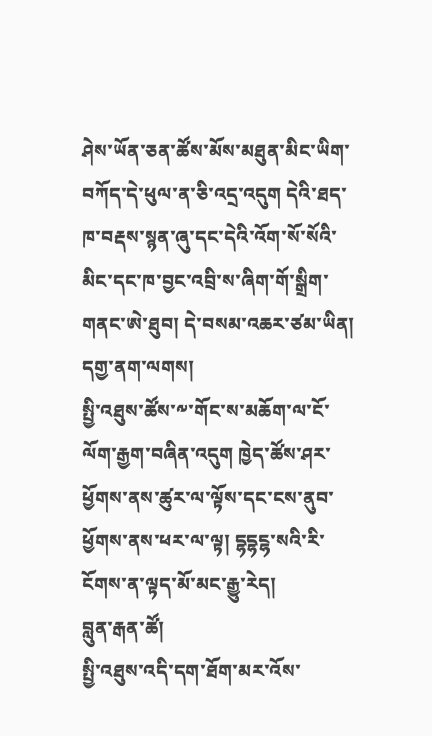ཤེས་ཡོན་ཅན་ཚོས་མོས་མཐུན་མིང་ཡིག་བཀོད་དེ་ཕུལ་ན་ཅི་འདྲ་འདུག དེའི་ཐད་ཁ་བརྡས་སྙན་ཞུ་དང་དེའི་འོག་སོ་སོའི་མིང་དང་ཁ་བྱང་འབྲི་ས་ཞིག་གོ་སྒྲིག་གནང་ཨེ་ཐུབ། དེ་བསམ་འཆར་ཙམ་ཡིན།
དགྱ་ནག་ལགས།
སྤྱི་འཐུས་ཚོས་༸་གོང་ས་མཆོག་ལ་ངོ་ལོག་རྒྱག་བཞིན་འདུག ཁྱེད་ཚོས་ཤར་ཕྱོགས་ནས་ཚུར་ལ་ལྟོས་དང་ངས་ནུབ་ཕྱོགས་ནས་ཕར་ལ་ལྟ། དྷདྷངྷ་སའི་རི་ངོགས་ན་ལྟད་མོ་མང་རྒྱུ་རེད།
བླུན་རྒན་ཚོ།
སྤྱི་འཐུས་འདི་དག་ཐོག་མར་འོས་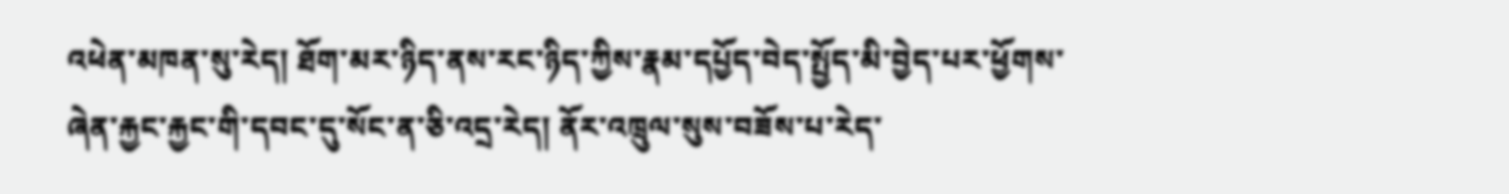འཕེན་མཁན་སུ་རེད། ཐོག་མར་ཉིད་ནས་རང་ཉིད་ཀྱིས་རྣམ་དཔྱོད་བེད་སྤྱོད་མི་བྱེད་པར་ཕྱོགས་ཞེན་རྐྱང་རྐྱང་གི་དབང་དུ་སོང་ན་ཅི་འདྲ་རེད། ནོར་འཁྲུལ་སུས་བཟོས་པ་རེད་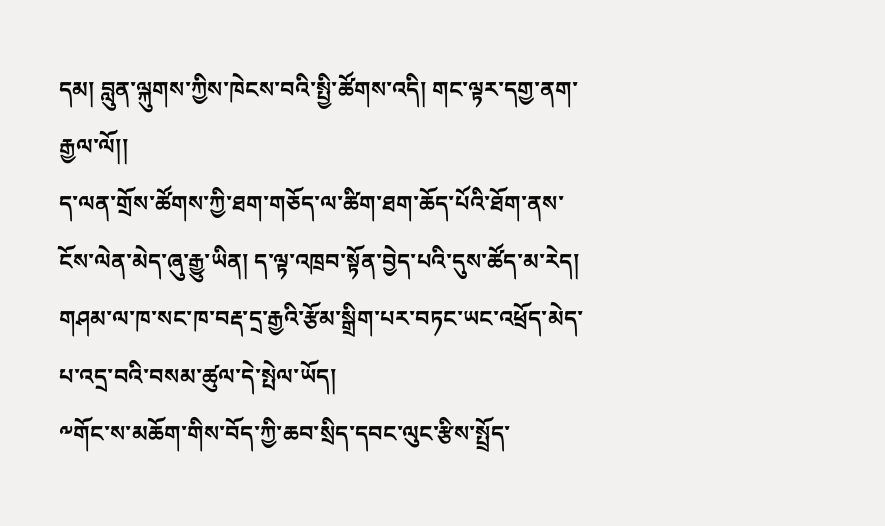དམ། བླུན་ལྐུགས་ཀྱིས་ཁེངས་བའི་སྤྱི་ཚོགས་འདི། གང་ལྟར་དགྱ་ནག་རྒྱལ་ལོ།།
ད་ལན་གྲོས་ཚོགས་ཀྱི་ཐག་གཅོད་ལ་ཚིག་ཐག་ཆོད་པོའི་ཐོག་ནས་ངོས་ལེན་མེད་ཞུ་རྒྱུ་ཡིན། ད་ལྟ་འཁྲབ་སྟོན་བྱེད་པའི་དུས་ཚོད་མ་རེད། གཤམ་ལ་ཁ་སང་ཁ་བརྡ་དྲ་རྒྱའི་རྩོམ་སྒྲིག་པར་བཏང་ཡང་འཕྲོད་མེད་པ་འདྲ་བའི་བསམ་ཚུལ་དེ་སྤེལ་ཡོད།
༸གོང་ས་མཆོག་གིས་བོད་ཀྱི་ཆབ་སྲིད་དབང་ལུང་རྩིས་སྤྲོད་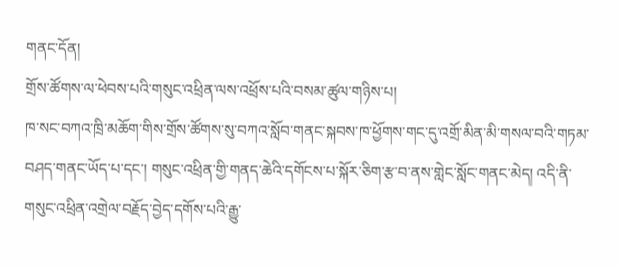གནང་དོན།
གྲོས་ཚོགས་ལ་ཕེབས་པའི་གསུང་འཕྲིན་ལས་འཕྲོས་པའི་བསམ་ཚུལ་གཉིས་པ།
ཁ་སང་བཀའ་ཁྲི་མཆོག་གིས་གྲོས་ཚོགས་སུ་བཀའ་སློབ་གནང་སྐབས་ཁ་ཕྱོགས་གང་དུ་འགྲོ་མིན་མི་གསལ་བའི་གཏམ་བཤད་གནང་ཡོད་པ་དང་། གསུང་འཕྲིན་གྱི་གནད་ཆེའི་དགོངས་པ་སྐོར་ཅིག་རྩ་བ་ནས་གླེང་སློང་གནང་མེད། འདི་ནི་གསུང་འཕྲིན་འགྲེལ་བརྗོད་བྱེད་དགོས་པའི་རྒྱུ་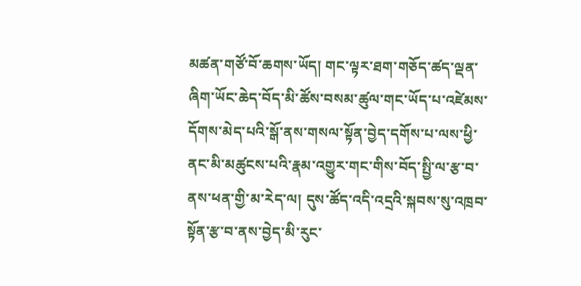མཚན་གཙོ་བོ་ཆགས་ཡོད། གང་ལྟར་ཐག་གཅོད་ཚད་ལྡན་ཞིག་ཡོང་ཆེད་བོད་མི་ཚོས་བསམ་ཚུལ་གང་ཡོད་པ་འཛེམས་དོགས་མེད་པའི་སྒོ་ནས་གསལ་སྟོན་བྱེད་དགོས་པ་ལས་ཕྱི་ནང་མི་མཚུངས་པའི་རྣམ་འགྱུར་གང་གིས་བོད་སྤྱི་ལ་རྩ་བ་ནས་ཕན་གྱི་མ་རེད་ལ། དུས་ཚོད་འདི་འདྲའི་སྐབས་སུ་འཁྲབ་སྟོན་རྩ་བ་ནས་བྱེད་མི་རུང་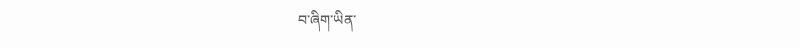བ་ཞིག་ཡིན་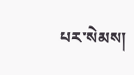པར་སེམས།